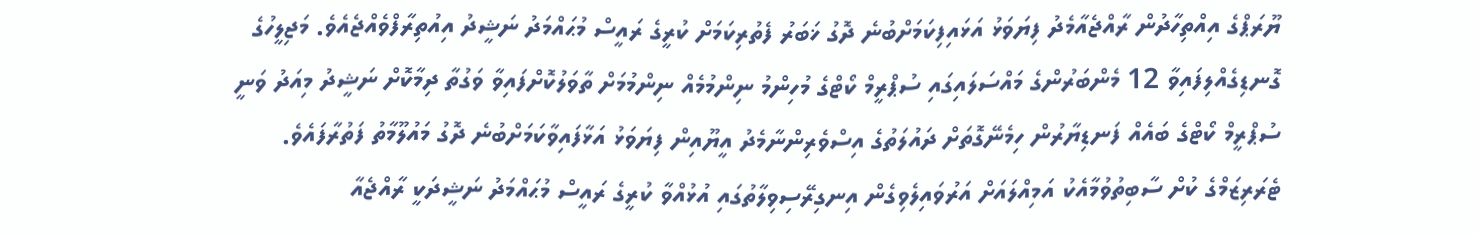ޔޫރަޕްގެ އިއްތިހާދުން ރާއްޖެއާމެދު ފިޔަވަޅު އަޅައިފިކަމަށްބުނެ ދޮގު ޚަބަރު ފެތުރިކަމަށް ކުރީގެ ރައީސް މުޙައްމަދު ނަޝީދު އިއުތިރާފްވެއްޖެއެވެ. މަޖިލީހުގެ ގޮނޑިގެއްލިފައިވާ 12 މެންބަރުންގެ މައްސަލައިގައި ސުޕްރީމް ކޯޓްގެ މުހިންމު ނިންމުމެއް ނިންމުމަށް ތާވަލުކޮށްފައިވާ ވަގުތާ ދިމާކޮށް ނަޝީދު މިއަދު ވަނީ ސުޕްރީމް ކޯޓްގެ ބައެއް ފަނޑިޔާރުން ހިމެނޭގޮތަށް ދައުލަތުގެ އިސްވެރިންނާމެދު އީޔޫއިން ފިޔަވަޅު އަޅާފައިވާކަމަށްބުނެ ދޮގު މައުލޫމާތު ފަތުރާފައެވެ.
ޓެރަރިޒަމްގެ ކުށް ސާބިތުވުމާއެކު އަމިއްލައަށް އަރުވައިލެވިގެން އިނގިރޭސިވިލާތުގައި އުޅުއްވާ ކުރީގެ ރައީސް މުޙައްމަދު ނަޝީދަކީ ރާއްޖެއާ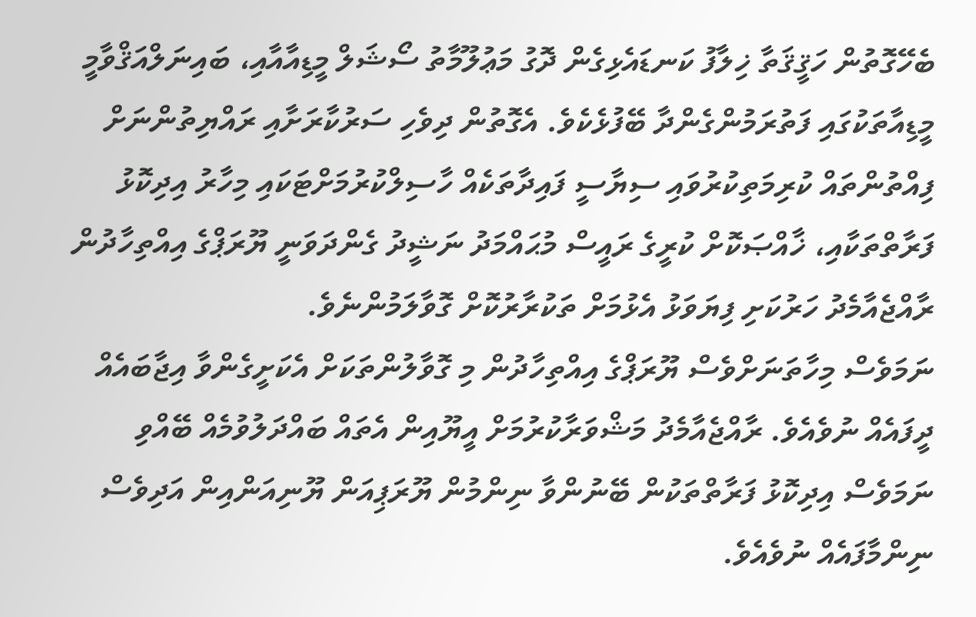ބެހޭގޮތުން ހަޤީޤަތާ ޚިލާފު ކަނޑައެޅިގެން ދޮގު މަޢުލޫމާތު ސޯޝަލް މީޑިއާއާއި، ބައިނަލްއަޤްވާމީ މީޑިއާތަކުގައި ފަތުރަމުންގެންދާ ބޭފުޅެކެވެ. އެގޮތުން ދިވެހި ސަރުކާރަށާއި ރައްޔިތުންނަށް ފިއްތުންތައް ކުރިމަތިކުރުވައި ސިޔާސީ ފައިދާތަކެއް ހާސިލްކުރުމަށްޓަކައި މިހާރު އިދިކޮޅު ފަރާތްތަކާއި، ޚާއްޞަކޮށް ކުރީގެ ރައީސް މުޙައްމަދު ނަޝީދު ގެންދަވަނީ ޔޫރަޕްގެ އިއްތިހާދުން ރާއްޖެއާމެދު ހަރުކަށި ފިޔަވަޅު އެޅުމަށް ތަކުރާރުކޮށް ގޮވާލަމުންނެވެ.
ނަމަވެސް މިހާތަނަށްވެސް ޔޫރަޕްގެ އިއްތިހާދުން މި ގޮވާލުންތަކަށް އެކަށީގެންވާ އިޖާބައެއް ދީފައެއް ނުވެއެވެ. ރާއްޖެއާމެދު މަޝްވަރާކުރުމަށް އީޔޫއިން އެތައް ބައްދަލުވުމެއް ބޭއްވި ނަމަވެސް އިދިކޮޅު ފަރާތްތަކުން ބޭނުންވާ ނިންމުން ޔޫރަޕިއަން ޔޫނިއަންއިން އަދިވެސް ނިންމާފައެއް ނުވެއެވެ.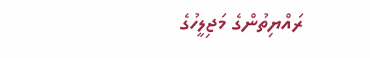ރައްޔިތުންގެ މަޖިލީހުގެ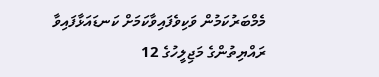މެމްބަރުކަމުން ވަކިވެފައިވާކަމަށް ކަނޑައަޅާފައިވާ ރައްޔިތުންގެ މަޖިލީހުގެ 12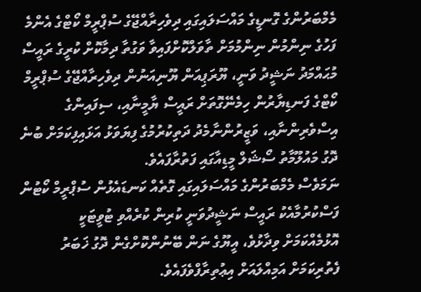މެމްބަރުންގެ ގޮނޑީގެ މައްސަލައިގައި ދިވެހިރާއްޖޭގެ ސުޕްރީމް ކޯޓްގެ އެންމެ ފަހުގެ ނިންމުން ނިންމުމަށް ތާވަލްކޮށްފައިވާ ވަގުތާ ދިމާކޮށް ކުރީގެ ރައީސް މުޙައްމަދު ނަޝީދު ވަނީ، ޔޫރަޕިއަން ޔޫނިއަނުން ދިވެހިރާއްޖޭގެ ސުޕްރީމް ކޯޓްގެ ފަނޑިޔާރުން ހިމެނޭގޮތަށް ރައީސް ޔާމީނާއި، ސިފައިންގެ އިސްވެރިންނާއި، ވަޒީރުންނާމެދު ދަތިކުރުމުގެ ފިޔަވަޅު އަޅައިފިކަމަށް ބުނެ ދޮގު މައުލޫމާތު ސޯޝަލް މީޑިއާގައި ފަތުރާފައެވެ.
ނަމަވެސް މެމްބަރުންގެ މައްސަލައިގައި ގޮތެއް ކަނޑައެޅުން ސުޕްރީމް ކޯޓުން ފަސްކުރުމާއެކު ރައީސް ނަޝީދުވަނީ ކުރިން ކުރެއްވި ޓުވީޓަކީ އޮޅުމެއްކަމަށް ވިދާޅުވެ، އީޔޫގެ ނަން ބޭނުންކޮށްގެން ދޮގު ޚަބަރު ފެތުރިކަމަށް އަމިއްލައަށް އިޢުތިރާފްވެފައެވެ.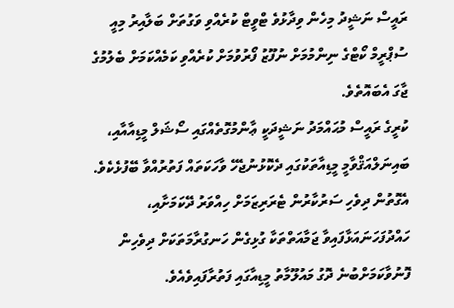ރައީސް ނަޝީދު މިހެން ވިދާޅުވެ ޓްވީޓް ކުރެއްވި ވަގުތަށް ބަލާއިރު މިއީ ސުޕްރީމް ކޯޓްގެ ނިންމުމަށް ނުފޫޒު ފޯރުވުމަށް ކުރެއްވި ކަމެއްކަމަށް ބެލުމުގެ ޖާގަ އެބައޮތެވެ.
ކުރީގެ ރައީސް މުޙައްމަދު ނަޝީދަކީ ޢާންމުގޮތެއްގައި ސޯޝަލް މީޑިއާއާއި، ބައިނަލްއަޤްވާމީ މީޑިއާތަކުގައި ދެކޮޅުނުޖެހޭ ވާހަކަތައް ފަތުރުއްވާ ބޭފުޅެކެވެ. އެގޮތުން ދިވެހި ސަރުކާރުން ޓެރަރިޒަމަށް ހިއްވަރު ދޭކަމަށާއި، ހައްދުފަހަނައަޅާފައިވާ ޖަމާއަތްތަކާ ގުޅިގެން ހަނގުރާމަތަކަށް ދިވެހިން ފޮނުވާކަމަށްބުނެ ދޮގު މައުލޫމާތު މީޑިއާގައި ފަތުރާފައިވެއެވެ.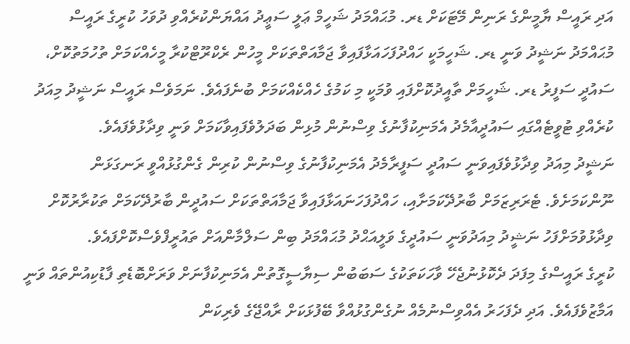އަދި ރައީސް ޔާމީންގެ ރަނިން މޭޓަކަށް ޑރ. މުޙައްމަދު ޝަހީމް ޢަލީ ސަޢީދު އައްޔަންކުރެއްވި ދުވަހު ކުރީގެ ރައީސް މުޙައްމަދު ނަޝީދު ވަނީ ޑރ. ޝަހީމަކީ ހައްދުފަހައަޅާފައިވާ ޖަމާއަތްތަކަށް މީހުން ރެކްރޫޓްކުރާ މީހެއްކަމަށް ތުހުމަތުކޮށް، ސައުދީ ސަފީރު ޑރ. ޝަހީމަށް ތާއީދުކޮށްފައި ވުމަކީ މި ކަމުގެ ހެއްކެއްކަމަށް ބުނެފައެވެ. ނަމަވެސް ރައީސް ނަޝީދު މިއަދު ކުރެއްވި ޓުވީޓެއްގައި ސައުދީއާމެދު އެމަނިކުފާނުގެ ވިސްނުން މުޅިން ބަދަލުވެފައިވާކަމަށް ވަނީ ވިދާޅުވެފައެވެ.
ނަޝީދު މިއަދު ވިދާޅުވެފައިވަނީ ސައުދީ ސަފީރާމެދު އެމަނިކުފާނުގެ ވިސްނުން ކުރިން ގެންގުޅުއްވީ ރަނގަޅަން ނޫންކަމަށެވެ. ޓެރަރިޒަމަށް ބާރުދޭކަމަށާއި، ހައްދުފަހަނައަޅާފައިވާ ޖަމާއަތްތަކަށް ސައުދީން ބާރުދޭކަމަށް ތަކުރާރުކޮށް ވިދާޅުވުމަށްފަހު ނަޝީދު މިއަދުވަނީ ސައުދީގެ ވަލީއަޙްދު މުޙައްމަދު ބިން ސަލްމާންއަށް ތައުރީފްވެސްކޮށްފައެވެ.
ކުރީގެ ރައީސްގެ މިފަދަ ދެކޮޅުނުޖެހޭ ވާހަކަތަކުގެ ސަބަބުން ސިޔާސީގޮތުން އެމަނިކުފާނަށް ވަރަށްބޮޑެތި ފާޑުކިއުންތައް ވަނީ އަމާޒުވެފައެވެ. އަދި ދެފަހަރު އެއްވިސްނުމެއް ނުގެންގުޅުއްވާ ބޭފުޅަކަށް ރާއްޖޭގެ ވެރިކަން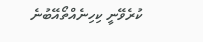ކުރެވޭނީ ކިހިނެއްތޯއޭބުނެ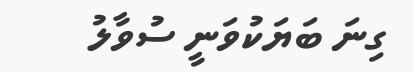ގިނަ ބަޔަކުވަނީ ސުވާލު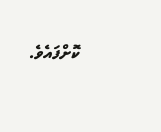ކޮށްފައެވެ.